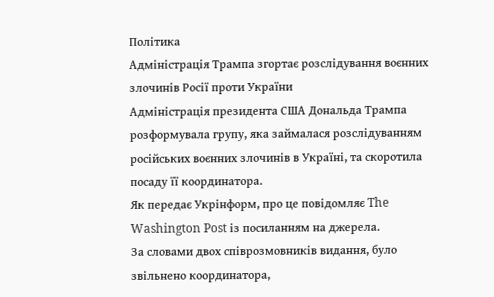Політика
Адміністрація Трампа згортає розслідування воєнних злочинів Росії проти України
Адміністрація президента США Дональда Трампа розформувала групу, яка займалася розслідуванням російських воєнних злочинів в Україні, та скоротила посаду її координатора.
Як передає Укрінформ, про це повідомляє The Washington Post із посиланням на джерела.
За словами двох співрозмовників видання, було звільнено координатора,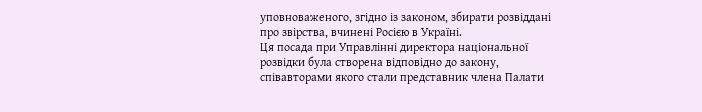уповноваженого, згідно із законом, збирати розвіддані про звірства, вчинені Росією в Україні.
Ця посада при Управлінні директора національної розвідки була створена відповідно до закону, співавторами якого стали представник члена Палати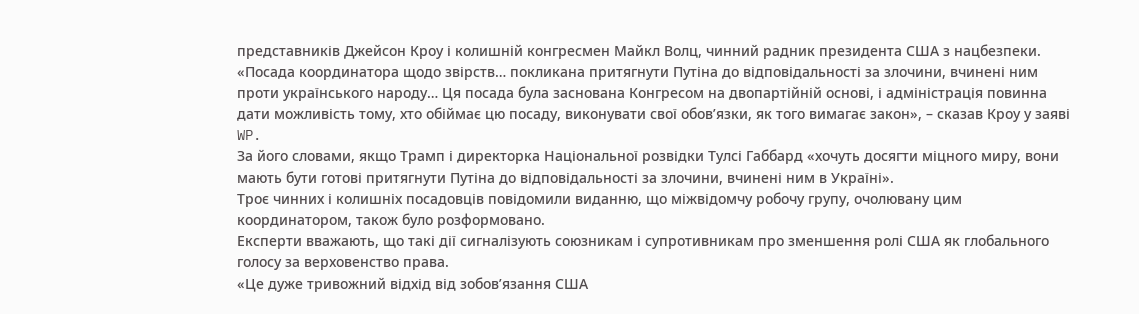представників Джейсон Кроу і колишній конгресмен Майкл Волц, чинний радник президента США з нацбезпеки.
«Посада координатора щодо звірств… покликана притягнути Путіна до відповідальності за злочини, вчинені ним проти українського народу… Ця посада була заснована Конгресом на двопартійній основі, і адміністрація повинна дати можливість тому, хто обіймає цю посаду, виконувати свої обов’язки, як того вимагає закон», – сказав Кроу у заяві WP.
За його словами, якщо Трамп і директорка Національної розвідки Тулсі Габбард «хочуть досягти міцного миру, вони мають бути готові притягнути Путіна до відповідальності за злочини, вчинені ним в Україні».
Троє чинних і колишніх посадовців повідомили виданню, що міжвідомчу робочу групу, очолювану цим координатором, також було розформовано.
Експерти вважають, що такі дії сигналізують союзникам і супротивникам про зменшення ролі США як глобального голосу за верховенство права.
«Це дуже тривожний відхід від зобов’язання США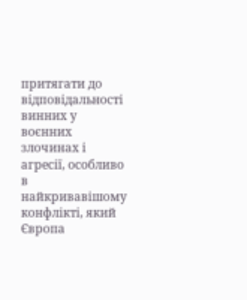притягати до відповідальності винних у воєнних злочинах і агресії, особливо в найкривавішому конфлікті, який Європа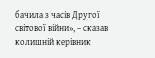бачила з часів Другої світової війни», – сказав колишній керівник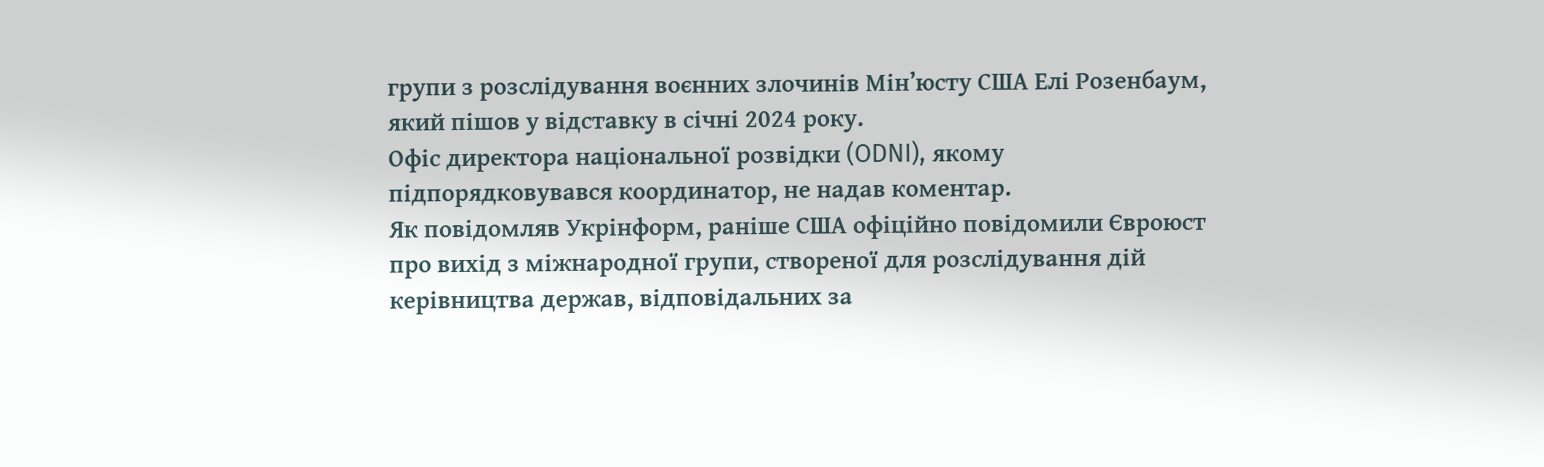групи з розслідування воєнних злочинів Мін’юсту США Елі Розенбаум, який пішов у відставку в січні 2024 року.
Офіс директора національної розвідки (ODNI), якому підпорядковувався координатор, не надав коментар.
Як повідомляв Укрінформ, раніше США офіційно повідомили Євроюст про вихід з міжнародної групи, створеної для розслідування дій керівництва держав, відповідальних за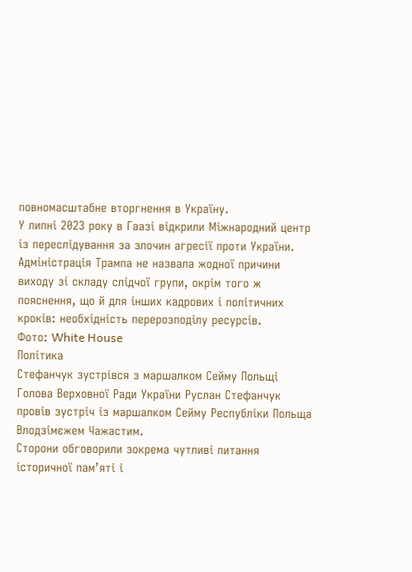повномасштабне вторгнення в Україну.
У липні 2023 року в Гаазі відкрили Міжнародний центр із переслідування за злочин агресії проти України.
Адміністрація Трампа не назвала жодної причини виходу зі складу слідчої групи, окрім того ж пояснення, що й для інших кадрових і політичних кроків: необхідність перерозподілу ресурсів.
Фото: White House
Політика
Стефанчук зустрівся з маршалком Сейму Польщі
Голова Верховної Ради України Руслан Стефанчук провів зустріч із маршалком Сейму Республіки Польща Влодзімєжем Чажастим.
Сторони обговорили зокрема чутливі питання історичної памʼяті і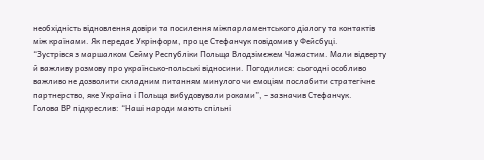необхідність відновлення довіри та посилення міжпарламентського діалогу та контактів між країнами. Як передає Укрінформ, про це Стефанчук повідомив у Фейсбуці.
“Зустрівся з маршалком Сейму Республіки Польща Влодзімєжем Чажастим. Мали відверту й важливу розмову про українсько-польські відносини. Погодилися: сьогодні особливо важливо не дозволити складним питанням минулого чи емоціям послабити стратегічне партнерство, яке Україна і Польща вибудовували роками”, – зазначив Стефанчук.
Голова ВР підкреслив: “Наші народи мають спільні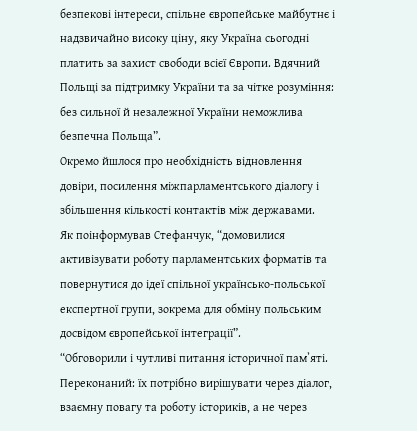безпекові інтереси, спільне європейське майбутнє і надзвичайно високу ціну, яку Україна сьогодні платить за захист свободи всієї Європи. Вдячний Польщі за підтримку України та за чітке розуміння: без сильної й незалежної України неможлива безпечна Польща”.
Окремо йшлося про необхідність відновлення довіри, посилення міжпарламентського діалогу і збільшення кількості контактів між державами.
Як поінформував Стефанчук, “домовилися активізувати роботу парламентських форматів та повернутися до ідеї спільної українсько-польської експертної групи, зокрема для обміну польським досвідом європейської інтеграції”.
“Обговорили і чутливі питання історичної памʼяті. Переконаний: їх потрібно вирішувати через діалог, взаємну повагу та роботу істориків, а не через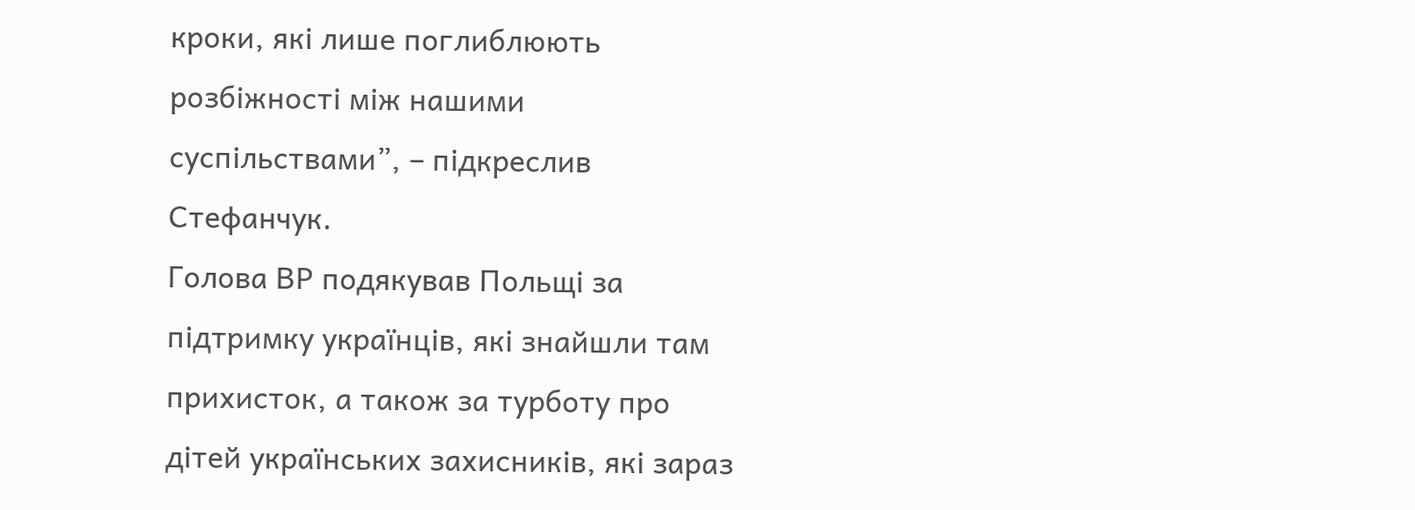кроки, які лише поглиблюють розбіжності між нашими суспільствами”, – підкреслив Стефанчук.
Голова ВР подякував Польщі за підтримку українців, які знайшли там прихисток, а також за турботу про дітей українських захисників, які зараз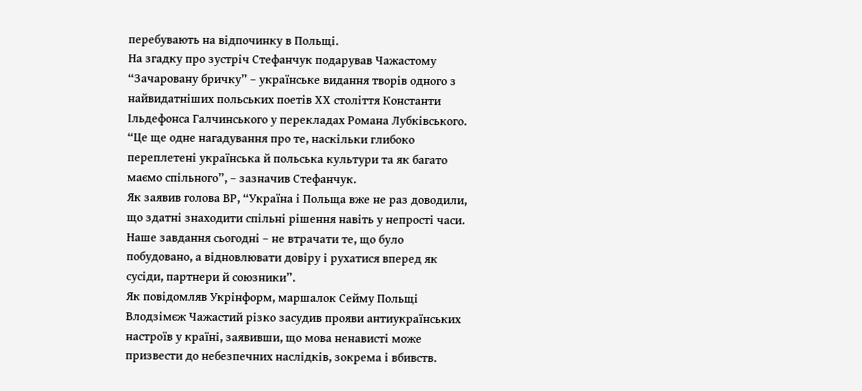перебувають на відпочинку в Польщі.
На згадку про зустріч Стефанчук подарував Чажастому “Зачаровану бричку” – українське видання творів одного з найвидатніших польських поетів ХХ століття Константи Ільдефонса Галчинського у перекладах Романа Лубківського.
“Це ще одне нагадування про те, наскільки глибоко переплетені українська й польська культури та як багато маємо спільного”, – зазначив Стефанчук.
Як заявив голова ВР, “Україна і Польща вже не раз доводили, що здатні знаходити спільні рішення навіть у непрості часи. Наше завдання сьогодні – не втрачати те, що було побудовано, а відновлювати довіру і рухатися вперед як сусіди, партнери й союзники”.
Як повідомляв Укрінформ, маршалок Сейму Польщі Влодзімєж Чажастий різко засудив прояви антиукраїнських настроїв у країні, заявивши, що мова ненависті може призвести до небезпечних наслідків, зокрема і вбивств.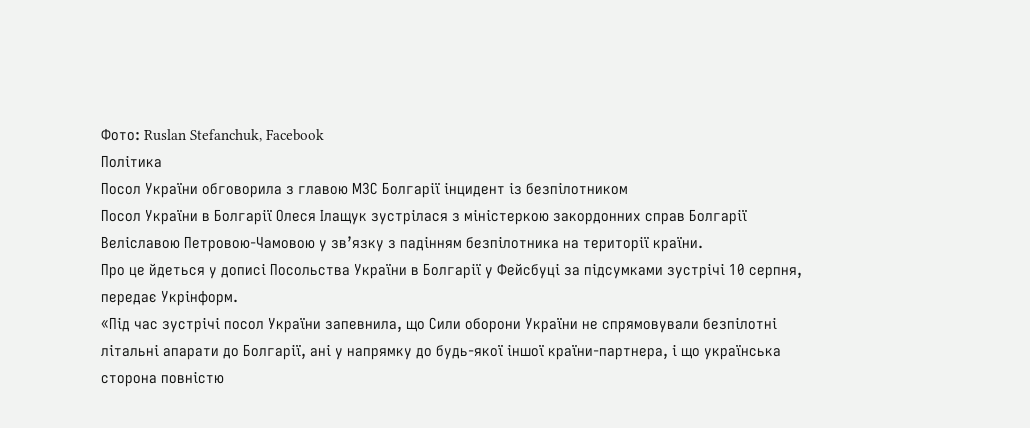Фото: Ruslan Stefanchuk, Facebook
Політика
Посол України обговорила з главою МЗС Болгарії інцидент із безпілотником
Посол України в Болгарії Олеся Ілащук зустрілася з міністеркою закордонних справ Болгарії Веліславою Петровою-Чамовою у зв’язку з падінням безпілотника на території країни.
Про це йдеться у дописі Посольства України в Болгарії у Фейсбуці за підсумками зустрічі 10 серпня, передає Укрінформ.
«Під час зустрічі посол України запевнила, що Сили оборони України не спрямовували безпілотні літальні апарати до Болгарії, ані у напрямку до будь-якої іншої країни-партнера, і що українська сторона повністю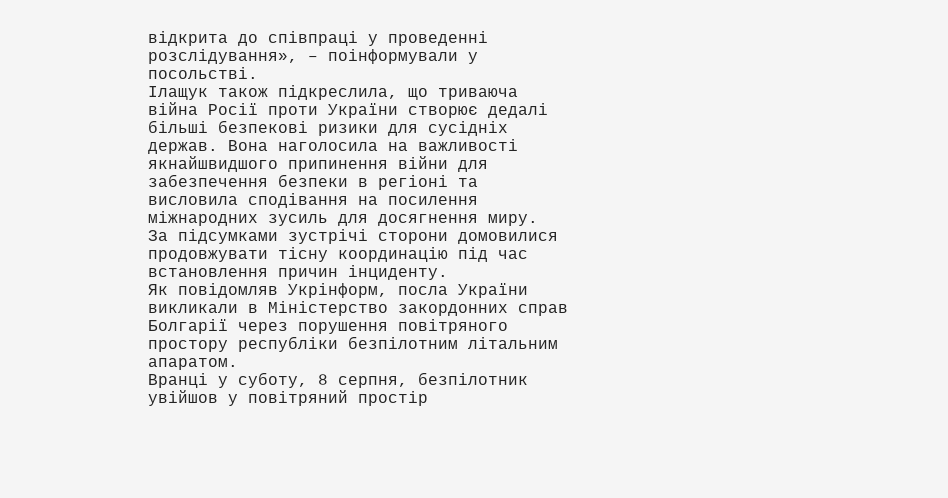відкрита до співпраці у проведенні розслідування», – поінформували у посольстві.
Ілащук також підкреслила, що триваюча війна Росії проти України створює дедалі більші безпекові ризики для сусідніх держав. Вона наголосила на важливості якнайшвидшого припинення війни для забезпечення безпеки в регіоні та висловила сподівання на посилення міжнародних зусиль для досягнення миру.
За підсумками зустрічі сторони домовилися продовжувати тісну координацію під час встановлення причин інциденту.
Як повідомляв Укрінформ, посла України викликали в Міністерство закордонних справ Болгарії через порушення повітряного простору республіки безпілотним літальним апаратом.
Вранці у суботу, 8 серпня, безпілотник увійшов у повітряний простір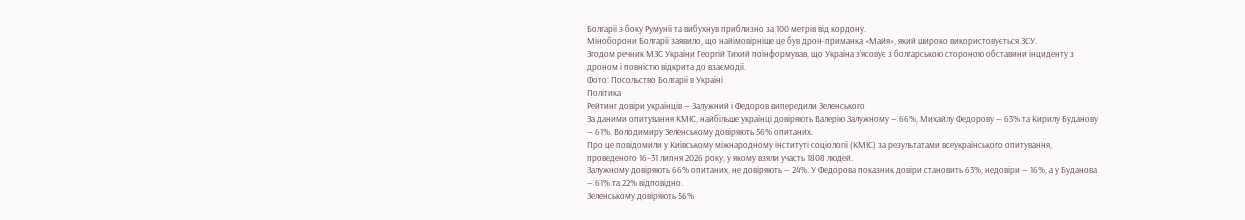Болгарії з боку Румунії та вибухнув приблизно за 100 метрів від кордону.
Міноборони Болгарії заявило, що найімовірніше це був дрон-приманка «Майя», який широко використовується ЗСУ.
Згодом речник МЗС України Георгій Тихий поінформував, що Україна з’ясовує з болгарською стороною обставини інциденту з дроном і повністю відкрита до взаємодії.
Фото: Посольство Болгарії в Україні
Політика
Рейтинг довіри українців — Залужний і Федоров випередили Зеленського
За даними опитування КМІС, найбільше українці довіряють Валерію Залужному — 66%, Михайлу Федорову — 63% та Кирилу Буданову — 61%. Володимиру Зеленському довіряють 56% опитаних.
Про це повідомили у Київському міжнародному інституті соціології (КМІС) за результатами всеукраїнського опитування, проведеного 16–31 липня 2026 року, у якому взяли участь 1808 людей.
Залужному довіряють 66% опитаних, не довіряють — 24%. У Федорова показник довіри становить 63%, недовіри — 16%, а у Буданова — 61% та 22% відповідно.
Зеленському довіряють 56%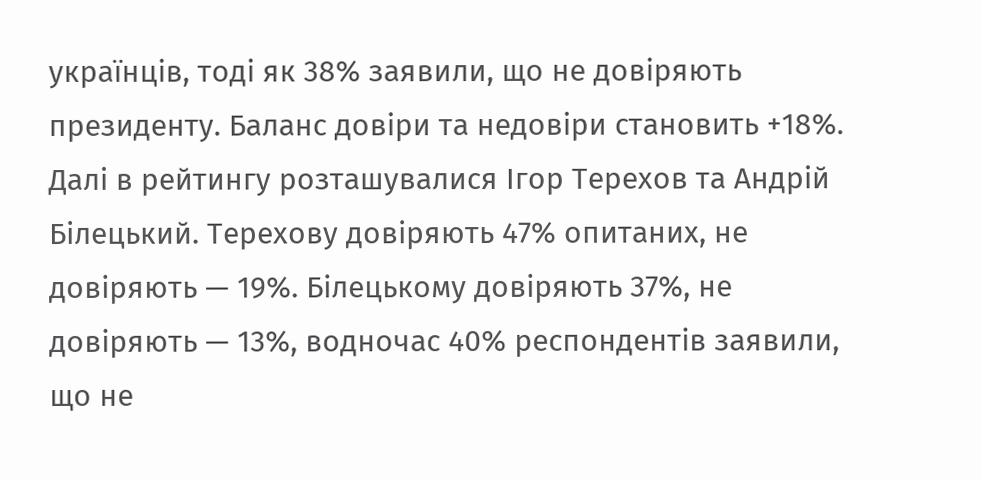українців, тоді як 38% заявили, що не довіряють президенту. Баланс довіри та недовіри становить +18%.
Далі в рейтингу розташувалися Ігор Терехов та Андрій Білецький. Терехову довіряють 47% опитаних, не довіряють — 19%. Білецькому довіряють 37%, не довіряють — 13%, водночас 40% респондентів заявили, що не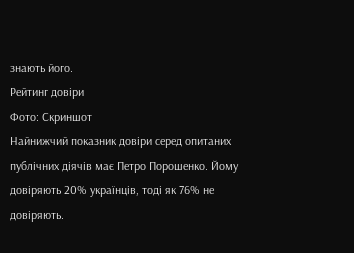знають його.
Рейтинг довіри
Фото: Скриншот
Найнижчий показник довіри серед опитаних публічних діячів має Петро Порошенко. Йому довіряють 20% українців, тоді як 76% не довіряють.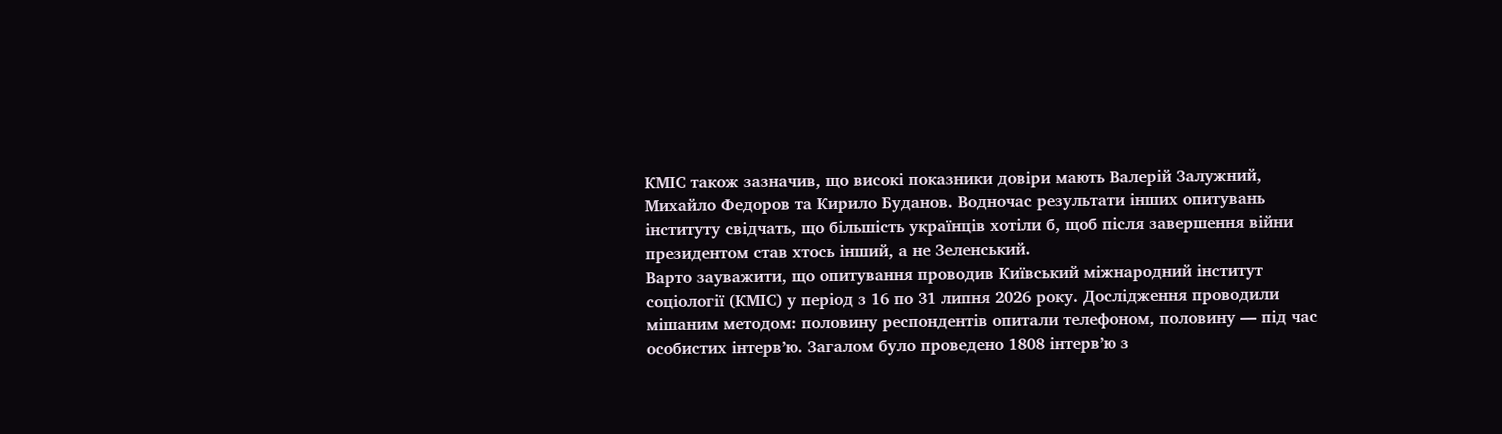КМІС також зазначив, що високі показники довіри мають Валерій Залужний, Михайло Федоров та Кирило Буданов. Водночас результати інших опитувань інституту свідчать, що більшість українців хотіли б, щоб після завершення війни президентом став хтось інший, а не Зеленський.
Варто зауважити, що опитування проводив Київський міжнародний інститут соціології (КМІС) у період з 16 по 31 липня 2026 року. Дослідження проводили мішаним методом: половину респондентів опитали телефоном, половину — під час особистих інтерв’ю. Загалом було проведено 1808 інтерв’ю з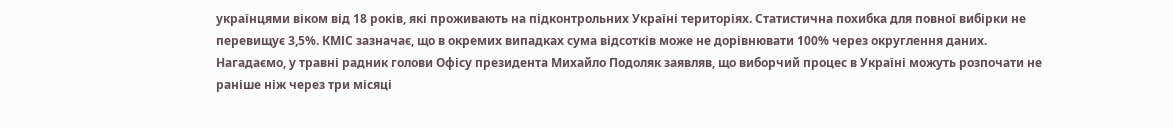українцями віком від 18 років, які проживають на підконтрольних Україні територіях. Статистична похибка для повної вибірки не перевищує 3,5%. КМІС зазначає, що в окремих випадках сума відсотків може не дорівнювати 100% через округлення даних.
Нагадаємо, у травні радник голови Офісу президента Михайло Подоляк заявляв, що виборчий процес в Україні можуть розпочати не раніше ніж через три місяці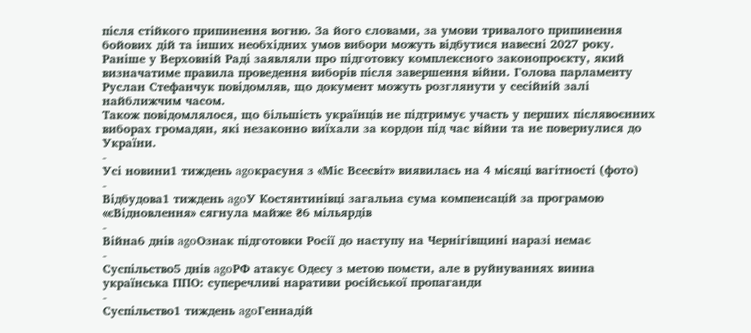після стійкого припинення вогню. За його словами, за умови тривалого припинення бойових дій та інших необхідних умов вибори можуть відбутися навесні 2027 року.
Раніше у Верховній Раді заявляли про підготовку комплексного законопроєкту, який визначатиме правила проведення виборів після завершення війни. Голова парламенту Руслан Стефанчук повідомляв, що документ можуть розглянути у сесійній залі найближчим часом.
Також повідомлялося, що більшість українців не підтримує участь у перших післявоєнних виборах громадян, які незаконно виїхали за кордон під час війни та не повернулися до України.
-
Усі новини1 тиждень agoкрасуня з «Міс Всесвіт» виявилась на 4 місяці вагітності (фото)
-
Відбудова1 тиждень agoУ Костянтинівці загальна сума компенсацій за програмою «єВідновлення» сягнула майже ₴6 мільярдів
-
Війна6 днів agoОзнак підготовки Росії до наступу на Чернігівщині наразі немає
-
Суспільство5 днів agoРФ атакує Одесу з метою помсти, але в руйнуваннях винна українська ППО: суперечливі наративи російської пропаганди
-
Суспільство1 тиждень agoГеннадій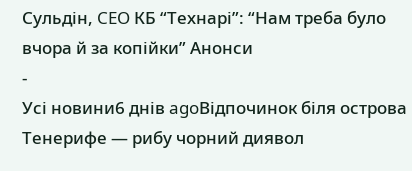Сульдін, CEO КБ “Технарі”: “Нам треба було вчора й за копійки” Анонси
-
Усі новини6 днів agoВідпочинок біля острова Тенерифе — рибу чорний диявол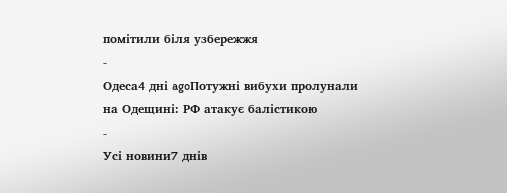помітили біля узбережжя
-
Одеса4 дні agoПотужні вибухи пролунали на Одещині: РФ атакує балістикою
-
Усі новини7 днів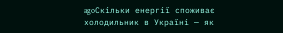agoСкільки енергії споживає холодильник в Україні — як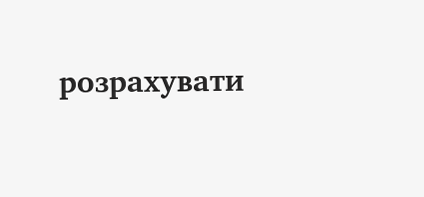розрахувати